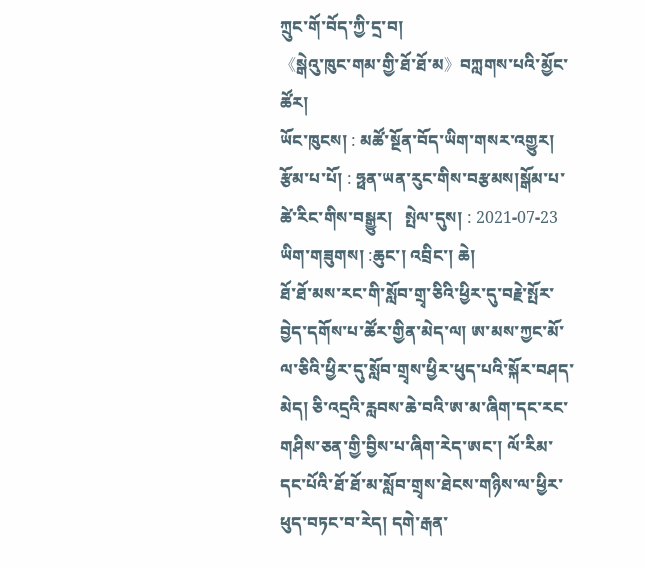ཀྲུང་གོ་བོད་ཀྱི་དྲ་བ།
《སྒེའུ་ཁུང་གམ་གྱི་ཐོ་ཐོ་མ》བཀླགས་པའི་མྱོང་ཚོར།
ཡོང་ཁུངས། : མཚོ་སྔོན་བོད་ཡིག་གསར་འགྱུར།   རྩོམ་པ་པོ། : ཧྥན་ཡན་རུང་གིས་བརྩམས།སྒོམ་པ་ཚེ་རིང་གིས་བསྒྱུར།   སྤེལ་དུས། : 2021-07-23
ཡིག་གཟུགས། :ཆུང་། འབྲིང་། ཆེ།
ཐོ་ཐོ་མས་རང་གི་སློབ་གྲྭ་ཅིའི་ཕྱིར་དུ་བརྗེ་སྤོར་བྱེད་དགོས་པ་ཚོར་གྱིན་མེད་ལ། ཨ་མས་ཀྱང་མོ་ལ་ཅིའི་ཕྱིར་དུ་སློབ་གྲྭས་ཕྱིར་ཕུད་པའི་སྐོར་བཤད་མེད། ཅི་འདྲའི་རླབས་ཆེ་བའི་ཨ་མ་ཞིག་དང་རང་གཤིས་ཅན་གྱི་བྱིས་པ་ཞིག་རེད་ཨང་། ལོ་རིམ་དང་པོའི་ཐོ་ཐོ་མ་སློབ་གྲྭས་ཐེངས་གཉིས་ལ་ཕྱིར་ཕུད་བཏང་བ་རེད། དགེ་རྒན་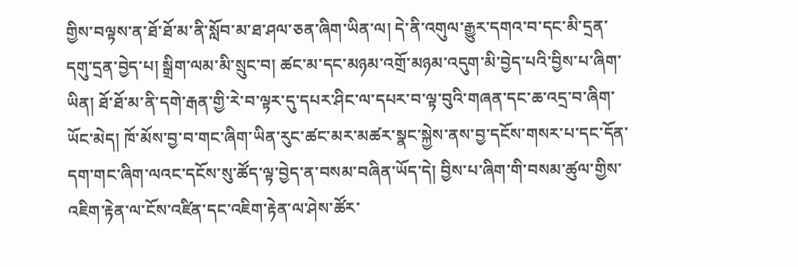གྱིས་བལྟས་ན་ཐོ་ཐོ་མ་ནི་སློབ་མ་ཐ་ཤལ་ཅན་ཞིག་ཡིན་ལ། དེ་ནི་འགུལ་རྒྱུར་དགའ་བ་དང་མི་དྲན་དགུ་དྲན་བྱེད་པ། སྒྲིག་ལམ་མི་སྲུང་བ། ཚང་མ་དང་མཉམ་འགྲོ་མཉམ་འདུག་མི་བྱེད་པའི་བྱིས་པ་ཞིག་ཡིན། ཐོ་ཐོ་མ་ནི་དགེ་རྒན་གྱི་རེ་བ་ལྟར་དུ་དཔར་ཤིང་ལ་དཔར་བ་ལྟ་བུའི་གཞན་དང་ཆ་འདྲ་བ་ཞིག་ཡོང་མེད། ཁོ་མོས་བྱ་བ་གང་ཞིག་ཡིན་རུང་ཚང་མར་མཚར་སྣང་སྐྱེས་ནས་བྱ་དངོས་གསར་པ་དང་དོན་དག་གང་ཞིག་ལའང་དངོས་སུ་ཚོད་ལྟ་བྱེད་ན་བསམ་བཞིན་ཡོད་དེ། བྱིས་པ་ཞིག་གི་བསམ་ཚུལ་གྱིས་འཇིག་རྟེན་ལ་ངོས་འཛིན་དང་འཇིག་རྟེན་ལ་ཤེས་ཚོར་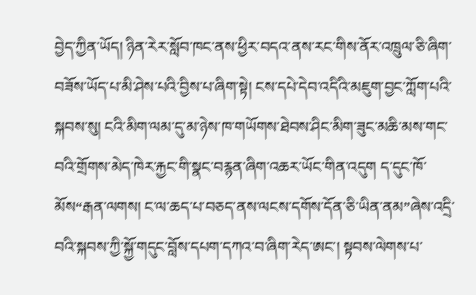བྱེད་ཀྱིན་ཡོད། ཉིན་རེར་སློབ་ཁང་ནས་ཕྱིར་བདའ་ནས་རང་གིས་ནོར་འཁྲུལ་ཅི་ཞིག་བཟོས་ཡོད་པ་མི་ཤེས་པའི་བྱིས་པ་ཞིག་སྟེ། ངས་དཔེ་དེབ་འདིའི་མཇུག་བྱང་ཀློག་པའི་སྐབས་སུ། ངའི་མིག་ལམ་དུ་མ་ཉེས་ཁ་གཡོགས་ཐེབས་ཤིང་མིག་ཟུང་མཆི་མས་གང་བའི་གྲོགས་མེད་ཁེར་རྐྱང་གི་སྣང་བརྙན་ཞིག་འཆར་ཡོང་གིན་འདུག ད་དུང་ཁོ་མོས“རྒན་ལགས། ང་ལ་ཆད་པ་བཅད་ནས་ལངས་དགོས་དོན་ཅི་ཡིན་ནམ”ཞེས་འདྲི་བའི་སྐབས་ཀྱི་སྐྱོ་གདུང་བློས་དཔག་དཀའ་བ་ཞིག་རེད་ཨང་། སྟབས་ལེགས་པ་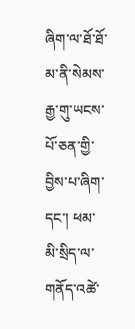ཞིག་ལ་ཐོ་ཐོ་མ་ནི་སེམས་རྒྱ་གུ་ཡངས་པོ་ཅན་གྱི་བྱིས་པ་ཞིག་དང་། ཕམ་མི་སྲིད་ལ་གནོད་འཚེ་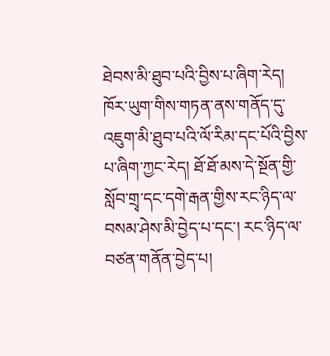ཐེབས་མི་ཐུབ་པའི་བྱིས་པ་ཞིག་རེད། ཁོར་ཡུག་གིས་གཏན་ནས་གནོད་དུ་འཇུག་མི་ཐུབ་པའི་ལོ་རིམ་དང་པོའི་བྱིས་པ་ཞིག་ཀྱང་རེད། ཐོ་ཐོ་མས་དེ་སྔོན་གྱི་སློབ་གྲྭ་དང་དགེ་རྒན་གྱིས་རང་ཉིད་ལ་བསམ་ཤེས་མི་བྱེད་པ་དང་། རང་ཉིད་ལ་བཙན་གནོན་བྱེད་པ།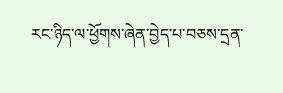རང་ཉིད་ལ་ཕྱོགས་ཞེན་བྱེད་པ་བཅས་དྲན་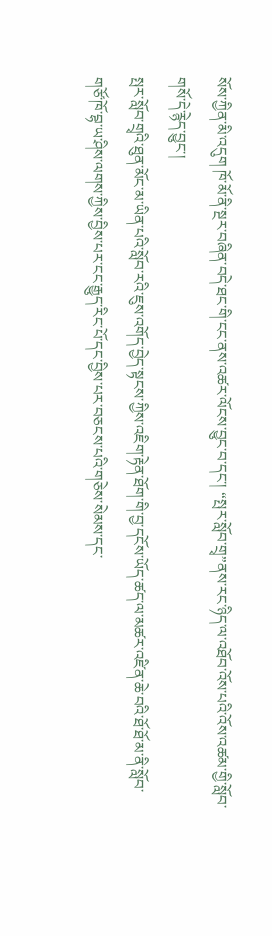སོས་ཀྱིན་མི་འདུག ཁོ་མོ་ནི་སྔར་བཞིན་བདེ་ཐང་གི་ངང་ནས་འཚར་ལོངས་བྱུང་བ་དང་། “སྤར་སློབ་གྲྭ”ནས་རང་ཉིད་ལ་འཐོབ་འོས་པའི་འོས་འཚམ་གྱི་སློབ་གསོ་དེ་རྙེད་བྱུང་།
སྤར་སློབ་གྲྭའི་ཐུན་མོང་མ་ཡིན་པའི་སློབ་རའི་ཇུས་འགོད་བྱེད་སྟངས་ཀྱིས་འཇིག་རྟེན་ཐོག་གི་བྱ་དངོས་ཡོད་ཚད་ལ་མཚར་འཛིན་ཆེ་བའི་ཐོ་ཐོ་མ་ནི་སློབ་གཙོ་ཁོ་བྷ་ཡ་ཤིས་ལགས་ཀྱིས་བྱིས་པར་ངང་རྒྱུད་རིང་པོ་དང་བྱིས་པར་བཅངས་པའི་གཅེས་སེམས་དང་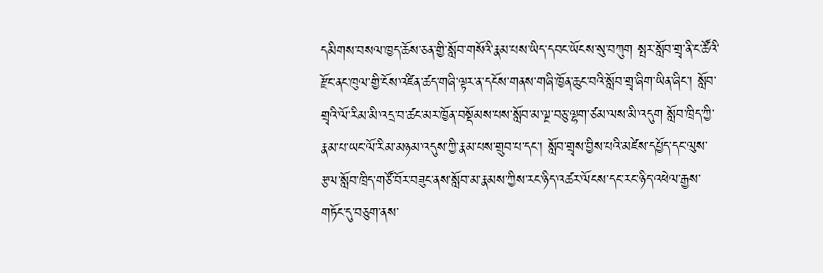དམིགས་བསལ་ཁྱད་ཆོས་ཅན་གྱི་སློབ་གསོའི་རྣམ་པས་ཡིད་དབང་ཡོངས་སུ་བཀུག སྤར་སློབ་གྲྭ་ནི་ང་ཚོའི་རྫོང་ནང་ཁུལ་གྱི་ངོས་འཛིན་ཚད་གཞི་ལྟར་ན་དངོས་གནས་གཞི་ཁྱོན་ཆུང་བའི་སློབ་གྲྭ་ཞིག་ཡིན་ཞིང་། སློབ་གྲྭའི་ལོ་རིམ་མི་འདྲ་བ་ཚང་མར་ཁྱོན་བསྡོམས་པས་སློབ་མ་ལྔ་བཅུ་ལྷག་ཙམ་ལས་མི་འདུག སློབ་ཁྲིད་ཀྱི་རྣམ་པ་ཡང་ལོ་རིམ་མཉམ་འདུས་ཀྱི་རྣམ་པས་གྲུབ་པ་དང་། སློབ་གྲྭས་བྱིས་པའི་མཛེས་དཔྱོད་དང་ལུས་རྩལ་སློབ་ཁྲིད་གཙོ་བོར་བཟུང་ནས་སློབ་མ་རྣམས་ཀྱིས་རང་ཉིད་འཚར་ལོངས་དང་རང་ཉིད་འཕེལ་རྒྱས་གཏོང་དུ་བཅུག་ནས་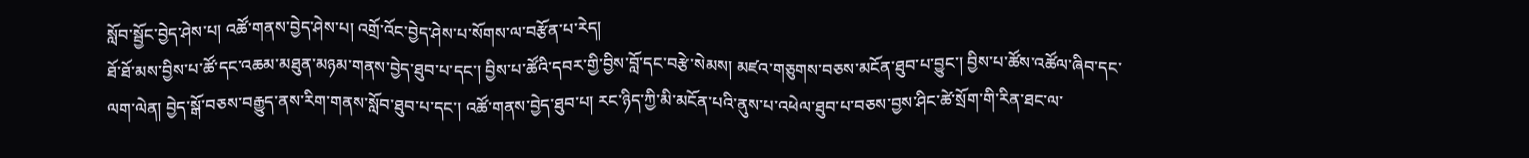སློབ་སྦྱོང་བྱེད་ཤེས་པ། འཚོ་གནས་བྱེད་ཤེས་པ། འགྲོ་འོང་བྱེད་ཤེས་པ་སོགས་ལ་བརྩོན་པ་རེད།
ཐོ་ཐོ་མས་བྱིས་པ་ཚོ་དང་འཆམ་མཐུན་མཉམ་གནས་བྱེད་ཐུབ་པ་དང་། བྱིས་པ་ཚོའི་དབར་གྱི་བྱིས་བློ་དང་བརྩེ་སེམས། མཛའ་གཅུགས་བཅས་མངོན་ཐུབ་པ་བྱུང་། བྱིས་པ་ཚོས་འཚོལ་ཞིབ་དང་ལག་ལེན། བྱེད་སྒོ་བཅས་བརྒྱུད་ནས་རིག་གནས་སློབ་ཐུབ་པ་དང་། འཚོ་གནས་བྱེད་ཐུབ་པ། རང་ཉིད་ཀྱི་མི་མངོན་པའི་ནུས་པ་འཕེལ་ཐུབ་པ་བཅས་བྱས་ཤིང་ཚེ་སྲོག་གི་རིན་ཐང་ལ་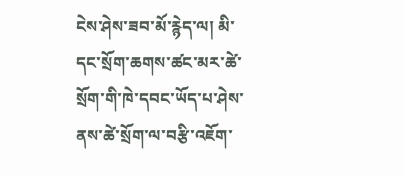ངེས་ཤེས་ཟབ་མོ་རྙེད་ལ། མི་དང་སྲོག་ཆགས་ཚང་མར་ཚེ་སྲོག་གི་ཁེ་དབང་ཡོད་པ་ཤེས་ནས་ཚེ་སྲོག་ལ་བརྩི་འཇོག་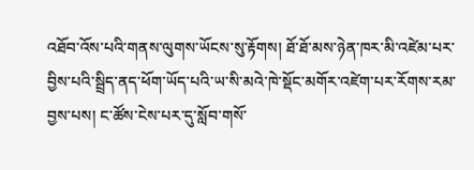འཐོབ་འོས་པའི་གནས་ལུགས་ཡོངས་སུ་རྟོགས། ཐོ་ཐོ་མས་ཉེན་ཁར་མི་འཛེམ་པར་བྱིས་པའི་སྦྲིད་ནད་ཕོག་ཡོད་པའི་ཡ་སི་མའེ་ཁེ་སྡོང་མགོར་འཛེག་པར་རོགས་རམ་བྱས་པས། ང་ཚོས་ངེས་པར་དུ་སློབ་གསོ་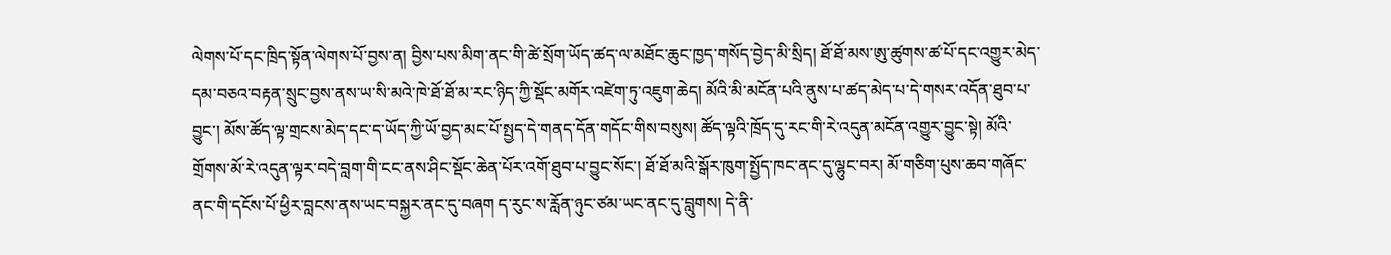ལེགས་པོ་དང་ཁྲིད་སྟོན་ལེགས་པོ་བྱས་ན། བྱིས་པས་མིག་ནང་གི་ཚེ་སྲོག་ཡོད་ཚད་ལ་མཐོང་ཆུང་ཁྱད་གསོད་བྱེད་མི་སྲིད། ཐོ་ཐོ་མས་ཨུ་ཚུགས་ཚ་པོ་དང་འགྱུར་མེད་དམ་བཅའ་བརྟན་སྲུང་བྱས་ནས་ཡ་སི་མའེ་ཁེ་ཐོ་ཐོ་མ་རང་ཉིད་ཀྱི་སྡོང་མགོར་འཛེག་ཏུ་འཇུག་ཆེད། མོའི་མི་མངོན་པའི་ནུས་པ་ཚད་མེད་པ་དེ་གསར་འདོན་ཐུབ་པ་བྱུང་། མོས་ཚོད་ལྟ་གྲངས་མེད་དང་ད་ཡོད་ཀྱི་ཡོ་བྱད་མང་པོ་སྤྱད་དེ་གནད་དོན་གདོང་གིས་བསུས། ཚོད་ལྟའི་ཁྲོད་དུ་རང་གི་རེ་འདུན་མངོན་འགྱུར་བྱུང་སྟེ། མོའི་གྲོགས་མོ་རེ་འདུན་ལྟར་བདེ་བླག་གི་ངང་ནས་ཤིང་སྡོང་ཆེན་པོར་འགོ་ཐུབ་པ་བྱུང་སོང་། ཐོ་ཐོ་མའི་སྒོར་ཁུག་སྤྱོད་ཁང་ནང་དུ་ལྷུང་བར། མོ་གཅིག་པུས་ཆབ་གཞོང་ནང་གི་དངོས་པོ་ཕྱིར་བླངས་ནས་ཡང་བསྐྱར་ནང་དུ་བཞག ད་རུང་ས་རློན་ཉུང་ཙམ་ཡང་ནང་དུ་བླུགས། དེ་ནི་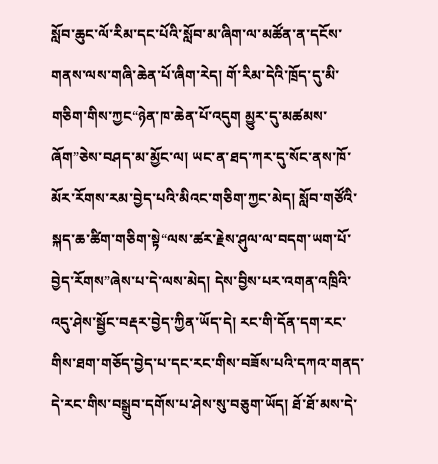སློབ་ཆུང་ལོ་རིམ་དང་པོའི་སློབ་མ་ཞིག་ལ་མཚོན་ན་དངོས་གནས་ལས་གཞི་ཆེན་པོ་ཞིག་རེད། གོ་རིམ་དེའི་ཁྲོད་དུ་མི་གཅིག་གིས་ཀྱང“ཉེན་ཁ་ཆེན་པོ་འདུག མྱུར་དུ་མཚམས་ཞོག”ཅེས་བཤད་མ་མྱོང་ལ། ཡང་ན་ཐད་ཀར་དུ་སོང་ནས་ཁོ་མོར་རོགས་རམ་བྱེད་པའི་མིའང་གཅིག་ཀྱང་མེད། སློབ་གཙོའི་སྐད་ཆ་ཚིག་གཅིག་སྟེ“ལས་ཚར་རྗེས་ཤུལ་ལ་བདག་ཡག་པོ་བྱེད་རོགས”ཞེས་པ་དེ་ལས་མེད། དེས་བྱིས་པར་འགན་འཁྲིའི་འདུ་ཤེས་སྦྱོང་བརྡར་བྱེད་ཀྱིན་ཡོད་དེ། རང་གི་དོན་དག་རང་གིས་ཐག་གཅོད་བྱེད་པ་དང་རང་གིས་བཟོས་པའི་དཀའ་གནད་དེ་རང་གིས་བསྒྲུབ་དགོས་པ་ཤེས་སུ་བཅུག་ཡོད། ཐོ་ཐོ་མས་དེ་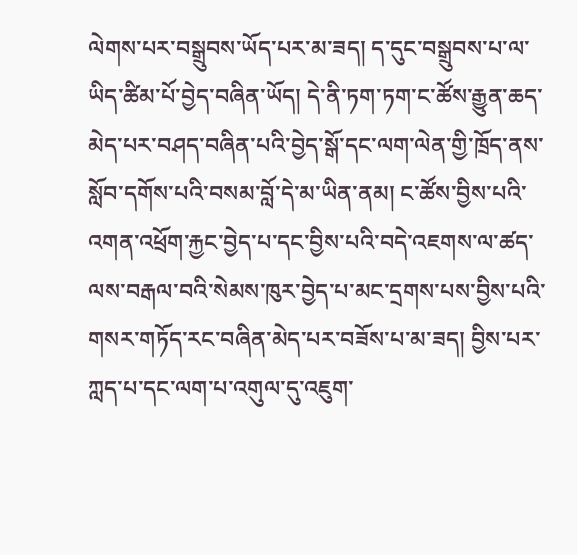ལེགས་པར་བསྒྲུབས་ཡོད་པར་མ་ཟད། ད་དུང་བསྒྲུབས་པ་ལ་ཡིད་ཚིམ་པོ་བྱེད་བཞིན་ཡོད། དེ་ནི་ཏག་ཏག་ང་ཚོས་རྒྱུན་ཆད་མེད་པར་བཤད་བཞིན་པའི་བྱེད་སྒོ་དང་ལག་ལེན་གྱི་ཁྲོད་ནས་སློབ་དགོས་པའི་བསམ་བློ་དེ་མ་ཡིན་ནམ། ང་ཚོས་བྱིས་པའི་འགན་འཕྲོག་རྐྱང་བྱེད་པ་དང་བྱིས་པའི་བདེ་འཇགས་ལ་ཚད་ལས་བརྒལ་བའི་སེམས་ཁུར་བྱེད་པ་མང་དྲགས་པས་བྱིས་པའི་གསར་གཏོད་རང་བཞིན་མེད་པར་བཟོས་པ་མ་ཟད། བྱིས་པར་ཀླད་པ་དང་ལག་པ་འགུལ་དུ་འཇུག་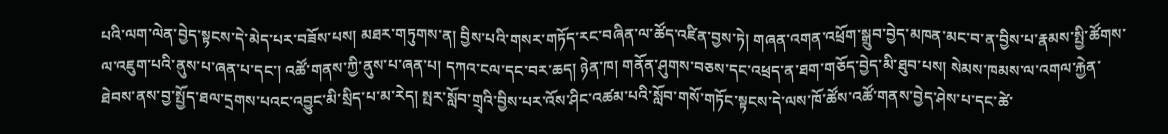པའི་ལག་ལེན་བྱེད་སྟངས་དེ་མེད་པར་བཟོས་པས། མཐར་གཏུགས་ན། བྱིས་པའི་གསར་གཏོད་རང་བཞིན་ལ་ཚོད་འཛིན་བྱས་ཏེ། གཞན་འགན་འཕྲོག་སྒྲུབ་བྱེད་མཁན་མང་བ་ན་བྱིས་པ་རྣམས་སྤྱི་ཚོགས་ལ་འཇུག་པའི་ནུས་པ་ཞན་པ་དང་། འཚོ་གནས་ཀྱི་ནུས་པ་ཞན་པ། དཀའ་ངལ་དང་བར་ཆད། ཉེན་ཁ། གནོན་ཤུགས་བཅས་དང་འཕྲད་ན་ཐག་གཅོད་བྱེད་མི་ཐུབ་པས། སེམས་ཁམས་ལ་འགལ་རྐྱེན་ཐེབས་ནས་བྱ་སྤྱོད་ཐལ་དྲགས་པའང་འབྱུང་མི་སྲིད་པ་མ་རེད། སྤར་སློབ་གྲྭའི་བྱིས་པར་འོས་ཤིང་འཚམ་པའི་སློབ་གསོ་གཏོང་སྟངས་དེ་ལས་ཁོ་ཚོས་འཚོ་གནས་བྱེད་ཤེས་པ་དང་ཚེ་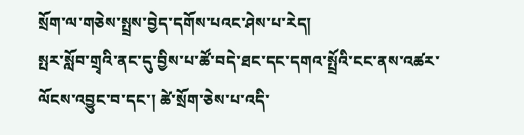སྲོག་ལ་གཅེས་སྤྲས་བྱེད་དགོས་པའང་ཤེས་པ་རེད།
སྤར་སློབ་གྲྭའི་ནང་དུ་བྱིས་པ་ཚོ་བདེ་ཐང་དང་དགའ་སྤྲོའི་ངང་ནས་འཚར་ལོངས་འབྱུང་བ་དང་། ཚེ་སྲོག་ཅེས་པ་འདི་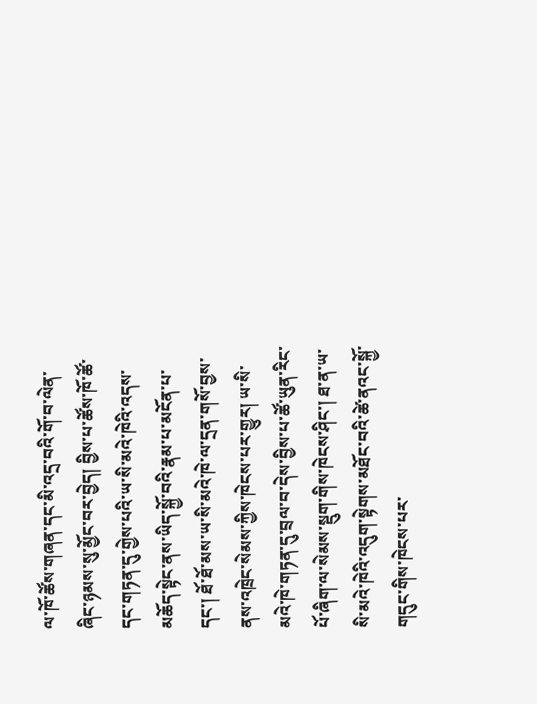ལ་ཁོ་ཚོས་གཞན་དང་མི་འདྲ་བའི་གོ་བ་ལེན་ཞིང་ཉམས་སུ་མྱོང་བར་བྱེད། བྱིས་པ་ཚོས་ཁོ་ཚོ་དང་གཏན་དུ་གྱེས་པའི་ཡ་སི་མའེ་ཁེའི་འདས་མཆོད་སྟེང་ནས་ཡིད་སྐྱོ་བའི་རྣམ་པ་མངོན་པ་དང་། ཐོ་ཐོ་མས་ཡ་སི་མའེ་ཁེ་ལ་དྲན་གསོ་བྱས་ནས་འཁྲེང་སེམས་ཀྱིས་ཁེངས་པར་གྱུར། ཡ་སི་མའེ་ཁེ་གཏན་དུ་བྲལ་བ་དེས་བྱིས་པ་ཚོ་ཡུན་རིང་པོ་ཞིག་ལ་སེམས་སྡུག་གིས་ཁེངས་ཤིང་། ཐ་ན་ཡ་སི་མའེ་ཁེའི་འདུག་སྟེགས་མཐོང་བའི་ཚེ་ནའང་སྐྱོ་གདུང་གིས་ཁེངས་པར་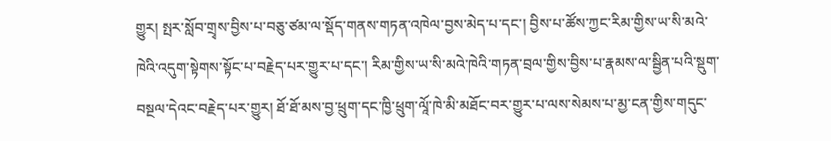གྱུར། སྤར་སློབ་གྲྭས་བྱིས་པ་བཅུ་ཙམ་ལ་སྡོད་གནས་གཏན་འཁེལ་བྱས་མེད་པ་དང་། བྱིས་པ་ཚོས་ཀྱང་རིམ་གྱིས་ཡ་སི་མའེ་ཁེའི་འདུག་སྟེགས་སྟོང་པ་བརྗེད་པར་གྱུར་པ་དང་། རིམ་གྱིས་ཡ་སི་མའེ་ཁེའི་གཏན་བྲལ་གྱིས་བྱིས་པ་རྣམས་ལ་སྦྱིན་པའི་སྡུག་བསྔལ་དེའང་བརྗེད་པར་གྱུར། ཐོ་ཐོ་མས་བྱ་ཕྲུག་དང་ཁྱི་ཕྲུག་ལཱོ་ཁེ་མི་མཐོང་བར་གྱུར་པ་ལས་སེམས་པ་མྱ་ངན་གྱིས་གདུང་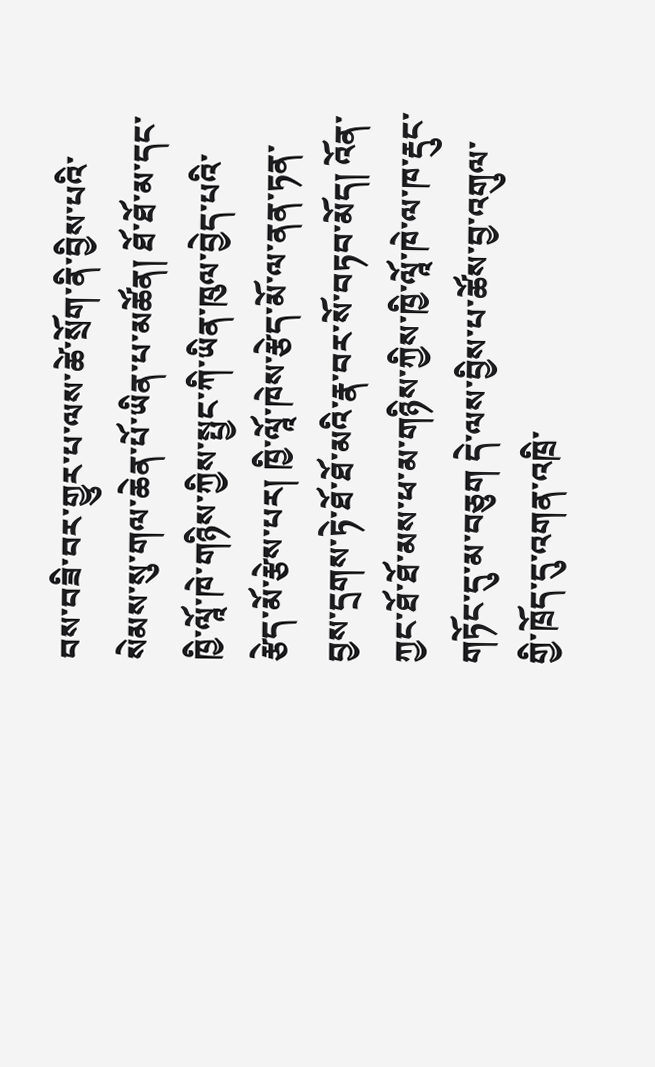བས་བཟི་བར་གྱུར་པ་ལས་ཚེ་སྲོག་ནི་བྱིས་པའི་སེམས་སུ་གལ་ཆེན་པོ་ཡིན་པ་མཚོན། ཐོ་ཐོ་མ་དང་ཁྱི་ལཱོ་ཁེ་གཉིས་ཀྱིས་སྤྱང་ཀི་ཡིན་ཁུལ་བྱེད་པའི་རྩེད་མོ་རྩེས་པར། ཁྱི་ལཱོ་ཁེས་རྩེད་མོ་ལ་ནན་ཏན་བྱས་དྲགས་ཏེ་ཐོ་ཐོ་མའི་རྣ་བར་སོ་བཏབ་མོད། འོན་ཀྱང་ཐོ་ཐོ་མས་ཕ་མ་གཉིས་ཀྱིས་ཁྱི་ལཱོ་ཁེ་ལ་ཁ་རྡུང་གཏོང་དུ་མ་བཅུག དེ་ལས་བྱིས་པ་ཚོས་བྱ་འགུལ་གྱི་ཁྲོད་དུ་འགན་འཁྲི་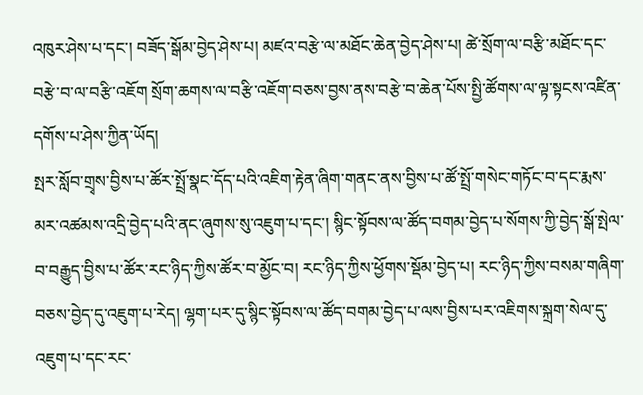འཁུར་ཤེས་པ་དང་། བཟོད་སྒོམ་བྱེད་ཤེས་པ། མཛའ་བརྩེ་ལ་མཐོང་ཆེན་བྱེད་ཤེས་པ། ཚེ་སྲོག་ལ་བརྩི་མཐོང་དང་བརྩེ་བ་ལ་བརྩི་འཇོག སྲོག་ཆགས་ལ་བརྩི་འཇོག་བཅས་བྱས་ནས་བརྩེ་བ་ཆེན་པོས་སྤྱི་ཚོགས་ལ་ལྟ་སྟངས་འཛིན་དགོས་པ་ཤེས་ཀྱིན་ཡོད།
སྤར་སློབ་གྲྭས་བྱིས་པ་ཚོར་སྤྲོ་སྣང་དོད་པའི་འཇིག་རྟེན་ཞིག་གནང་ནས་བྱིས་པ་ཚོ་སྤྲོ་གསེང་གཏོང་བ་དང་རྨས་མར་འཚམས་འདྲི་བྱེད་པའི་ནང་ཞུགས་སུ་འཇུག་པ་དང་། སྙིང་སྟོབས་ལ་ཚོད་བགམ་བྱེད་པ་སོགས་ཀྱི་བྱེད་སྒོ་སྤེལ་བ་བརྒྱུད་བྱིས་པ་ཚོར་རང་ཉིད་ཀྱིས་ཚོར་བ་མྱོང་བ། རང་ཉིད་ཀྱིས་ཕྱོགས་སྡོམ་བྱེད་པ། རང་ཉིད་ཀྱིས་བསམ་གཞིག་བཅས་བྱེད་དུ་འཇུག་པ་རེད། ལྷག་པར་དུ་སྙིང་སྟོབས་ལ་ཚོད་བགམ་བྱེད་པ་ལས་བྱིས་པར་འཇིགས་སྐྲག་སེལ་དུ་འཇུག་པ་དང་རང་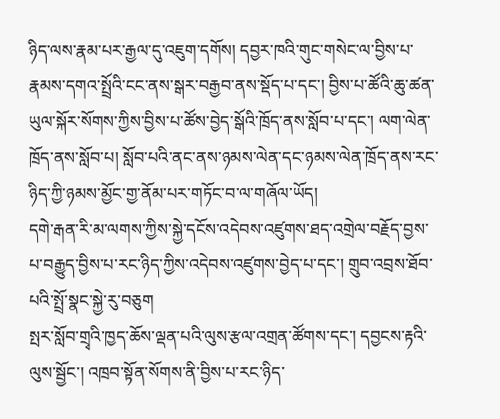ཉིད་ལས་རྣམ་པར་རྒྱལ་དུ་འཇུག་དགོས། དབྱར་ཁའི་གུང་གསེང་ལ་བྱིས་པ་རྣམས་དགའ་སྤྲོའི་ངང་ནས་སྒར་བརྒྱབ་ནས་སྡོད་པ་དང་། བྱིས་པ་ཚོའི་ཆུ་ཚན་ཡུལ་སྐོར་སོགས་ཀྱིས་བྱིས་པ་ཚོས་བྱེད་སྒོའི་ཁྲོད་ནས་སློབ་པ་དང་། ལག་ལེན་ཁྲོད་ནས་སློབ་པ། སློབ་པའི་ནང་ནས་ཉམས་ལེན་དང་ཉམས་ལེན་ཁྲོད་ནས་རང་ཉིད་ཀྱི་ཉམས་མྱོང་གྱ་ནོམ་པར་གཏོང་བ་ལ་གཞོལ་ཡོད།
དགེ་རྒན་རི་མ་ལགས་ཀྱིས་སྐྱེ་དངོས་འདེབས་འཛུགས་ཐད་འགྲེལ་བརྗོད་བྱས་པ་བརྒྱུད་བྱིས་པ་རང་ཉིད་ཀྱིས་འདེབས་འཛུགས་བྱེད་པ་དང་། གྲུབ་འབྲས་ཐོབ་པའི་སྤྲོ་སྣང་སྐྱེ་རུ་བཅུག
སྤར་སློབ་གྲྭའི་ཁྱད་ཆོས་ལྡན་པའི་ལུས་རྩལ་འགྲན་ཚོགས་དང་། དབྱངས་རྟའི་ལུས་སྦྱོང་། འཁྲབ་སྟོན་སོགས་ནི་བྱིས་པ་རང་ཉིད་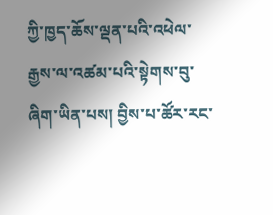ཀྱི་ཁྱད་ཆོས་ལྡན་པའི་འཕེལ་རྒྱས་ལ་འཚམ་པའི་སྟེགས་བུ་ཞིག་ཡིན་པས། བྱིས་པ་ཚོར་རང་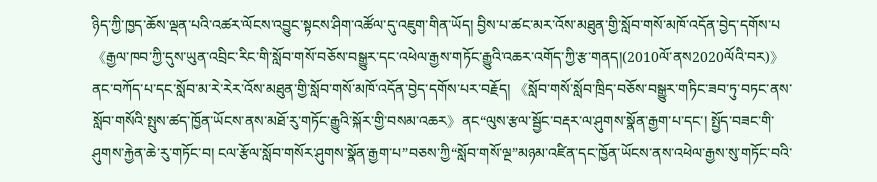ཉིད་ཀྱི་ཁྱད་ཆོས་ལྡན་པའི་འཚར་ལོངས་འབྱུང་སྟངས་ཤིག་འཚོལ་དུ་འཇུག་གིན་ཡོད། བྱིས་པ་ཚང་མར་འོས་མཐུན་གྱི་སློབ་གསོ་མཁོ་འདོན་བྱེད་དགོས་པ《རྒྱལ་ཁབ་ཀྱི་དུས་ཡུན་འབྲིང་རིང་གི་སློབ་གསོ་བཅོས་བསྒྱུར་དང་འཕེལ་རྒྱས་གཏོང་རྒྱུའི་འཆར་འགོད་ཀྱི་རྩ་གནད།(2010ལོ་ནས2020ལོའི་བར)》ནང་བཀོད་པ་དང་སློབ་མ་རེ་རེར་འོས་མཐུན་གྱི་སློབ་གསོ་མཁོ་འདོན་བྱེད་དགོས་པར་བརྗོད། 《སློབ་གསོ་སློབ་ཁྲིད་བཅོས་བསྒྱུར་གཏིང་ཟབ་ཏུ་བཏང་ནས་སློབ་གསོའི་སྤུས་ཚད་ཁྱོན་ཡོངས་ནས་མཐོ་རུ་གཏོང་རྒྱུའི་སྐོར་གྱི་བསམ་འཆར》ནང“ལུས་རྩལ་སྦྱོང་བརྡར་ལ་ཤུགས་སྣོན་རྒྱག་པ་དང་། སྤྱོད་བཟང་གི་ཤུགས་རྐྱེན་ཆེ་རུ་གཏོང་བ། ངལ་རྩོལ་སློབ་གསོར་ཤུགས་སྣོན་རྒྱག་པ”བཅས་ཀྱི“སློབ་གསོ་ལྔ”མཉམ་འཛིན་དང་ཁྱོན་ཡོངས་ནས་འཕེལ་རྒྱས་སུ་གཏོང་བའི་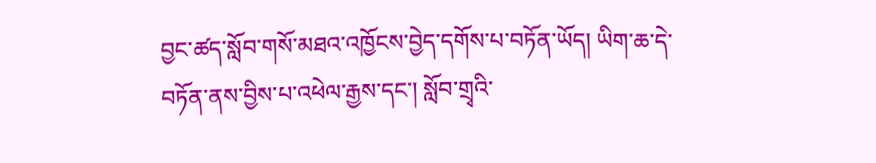བྱང་ཚད་སློབ་གསོ་མཐའ་འཁྱོངས་བྱེད་དགོས་པ་བཏོན་ཡོད། ཡིག་ཆ་དེ་བཏོན་ནས་བྱིས་པ་འཕེལ་རྒྱས་དང་། སློབ་གྲྭའི་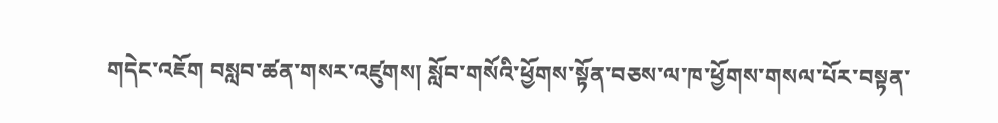གདེང་འཇོག བསླབ་ཚན་གསར་འཛུགས། སློབ་གསོའི་ཕྱོགས་སྟོན་བཅས་ལ་ཁ་ཕྱོགས་གསལ་པོར་བསྟན་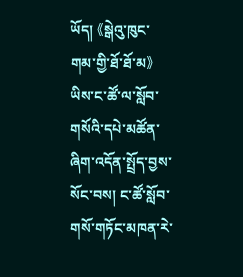ཡོད། 《སྒེའུ་ཁུང་གམ་གྱི་ཐོ་ཐོ་མ》ཡིས་ང་ཚོ་ལ་སློབ་གསོའི་དཔེ་མཚོན་ཞིག་འདོན་སྤྲོད་བྱས་སོང་བས། ང་ཚོ་སློབ་གསོ་གཏོང་མཁན་རེ་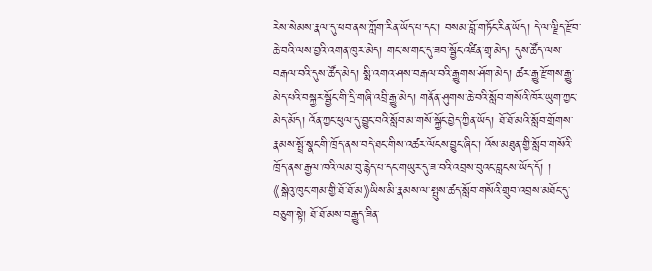རེས་སེམས་རྣལ་དུ་ཕབ་ནས་ཀློག་རིན་ཡོད་པ་དང་། བསམ་བློ་གཏོང་རིན་ཡོད། དེ་ལ་ལྗིད་རྫོབ་ཆེ་བའི་ལས་བྱའི་འགན་ཁུར་མེད། གང་ས་གང་དུ་ཟབ་སྦྱོང་འཛིན་གྲྭ་མེད། དུས་ཚོད་ལས་བརྒལ་བའི་དུས་ཚོད་མེད། སྨི་འགའ་ཤས་བརྒལ་བའི་རྒྱུགས་ཤོག་མེད། ཚར་རྒྱུ་རྫོགས་རྒྱུ་མེད་པའི་བསྐྱར་སྦྱོང་གི་དྲི་གཞི་འབྲི་རྒྱུ་མེད། གནོན་ཤུགས་ཆེ་བའི་སློབ་གསོའི་ཁོར་ཡུག་ཀྱང་མེད་མོད། འོན་ཀྱང་ཕུལ་དུ་བྱུང་བའི་སློབ་མ་གསོ་སྐྱོང་བྱེད་ཀྱིན་ཡོད། ཐོ་ཐོ་མའི་སློབ་གྲོགས་རྣམས་སྤྲོ་སྣང་གི་ཁྲོད་ནས་བདེ་ཐང་གིས་འཚར་ལོངས་བྱུང་ཞིང་། འོས་མཐུན་གྱི་སློབ་གསོའི་ཁྲོད་ནས་རྒྱལ་ཁའི་ལམ་བུ་རྙེད་པ་དང་གཡུར་དུ་ཟ་བའི་འབྲས་བུའང་བླངས་ཡོད་དོ། །
《སྒེའུ་ཁུང་གམ་གྱི་ཐོ་ཐོ་མ》ཡིས་མི་རྣམས་ལ་སྤུས་ཚད་སློབ་གསོའི་གྲུབ་འབྲས་མཐོང་དུ་བཅུག་སྟེ། ཐོ་ཐོ་མས་བརྒྱུད་ཟིན་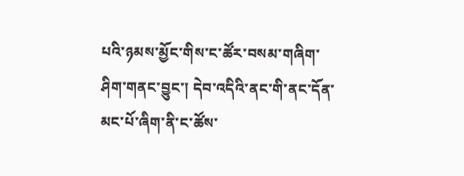པའི་ཉམས་མྱོང་གིས་ང་ཚོར་བསམ་གཞིག་ཤིག་གནང་བྱུང་། དེབ་འདིའི་ནང་གི་ནང་དོན་མང་པོ་ཞིག་ནི་ང་ཚོས་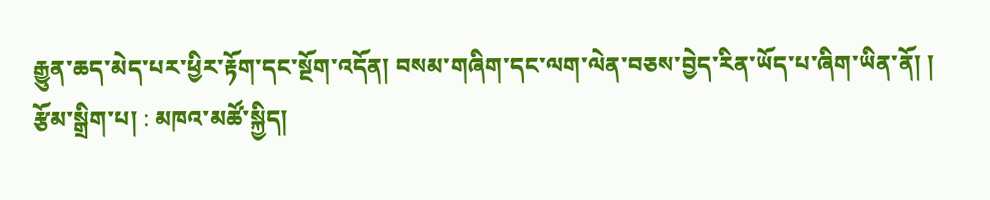རྒྱུན་ཆད་མེད་པར་ཕྱིར་རྟོག་དང་སྔོག་འདོན། བསམ་གཞིག་དང་ལག་ལེན་བཅས་བྱེད་རིན་ཡོད་པ་ཞིག་ཡིན་ནོ། །
རྩོམ་སྒྲིག་པ། : མཁའ་མཚོ་སྐྱིད།